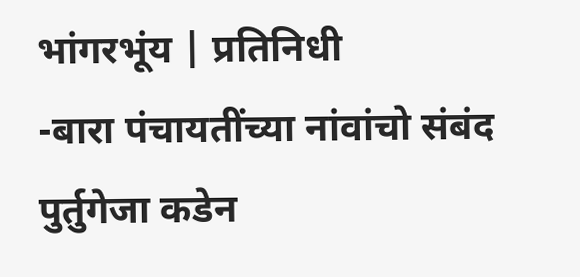भांगरभूंय | प्रतिनिधी
-बारा पंचायतींच्या नांवांचो संबंद पुर्तुगेजा कडेन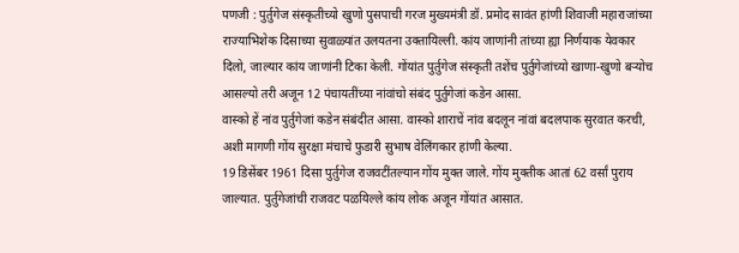पणजी : पुर्तुगेज संस्कृतीच्यो खुणो पुसपाची गरज मुख्यमंत्री डॉ. प्रमोद सावंत हांणी शिवाजी महाराजांच्या राज्याभिशेक दिसाच्या सुवाळ्यांत उलयतना उक्तायिल्ली. कांय जाणांनी तांच्या ह्या निर्णयाक येवकार दिलो, जाल्यार कांय जाणांनी टिका केली. गोंयांत पुर्तुगेज संस्कृती तशेंच पुर्तुगेजांच्यो खाणा-खुणो बऱ्योच आसल्यो तरी अजून 12 पंचायतींच्या नांवांचो संबंद पुर्तुगेजां कडेन आसा.
वास्को हें नांव पुर्तुगेजां कडेन संबंदीत आसा. वास्को शाराचें नांव बदलून नांवां बदलपाक सुरवात करची, अशी मागणी गोंय सुरक्षा मंचाचे फुडारी सुभाष वेलिंगकार हांणी केल्या.
19 डिसेंबर 1961 दिसा पुर्तुगेज राजवटींतल्यान गोंय मुक्त जाले. गोंय मुक्तीक आतां 62 वर्सां पुराय जाल्यात. पुर्तुगेजांची राजवट पळयिल्ले कांय लोक अजून गोंयांत आसात.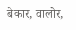बेकार, वालोर,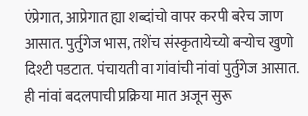एंप्रेगात, आप्रेगात ह्या शब्दांचो वापर करपी बरेच जाण आसात. पुर्तुगेज भास, तशेंच संस्कृतायेच्यो बऱ्योच खुणो दिश्टी पडटात. पंचायती वा गांवांची नांवां पुर्तुगेज आसात. ही नांवां बदलपाची प्रक्रिया मात अजून सुरू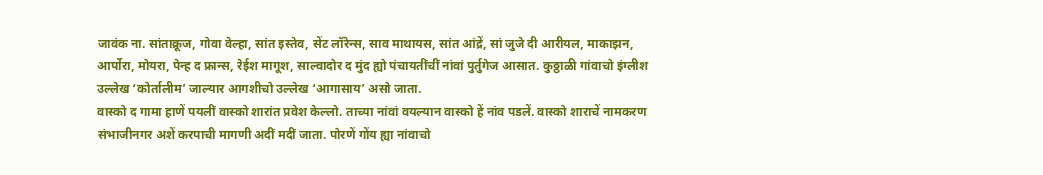जावंक ना. सांताक्रूज, गोवा वेल्हा, सांत इस्तेव, सेंट लॉरेन्स, साव माथायस, सांत आंद्रें, सां जुजे दी आरीयल, माकाझन, आर्पोरा, मोयरा, पेन्ह द फ्रान्स, रेईश मागूश, साल्वादोर द मुंद ह्यो पंचायतींचीं नांवां पुर्तुगेज आसात. कुठ्ठाळी गांवाचो इंग्लीश उल्लेख ‘कोर्तालीम’ जाल्यार आगशीचो उल्लेख ‘आगासाय’ असो जाता.
वास्को द गामा हाणें पयलीं वास्को शारांत प्रवेश केल्लो. ताच्या नांवां वयल्यान वास्को हें नांव पडलें. वास्को शाराचें नामकरण संभाजीनगर अशें करपाची मागणी अदीं मदीं जाता. पोरणें गोंय ह्या नांवाचो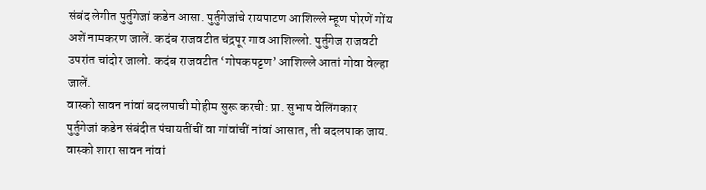संबंद लेगीत पुर्तुगेजां कडेन आसा. पुर्तुगेजांचे रायपाटण आशिल्ले म्हूण पोरणें गोंय अशें नामकरण जालें. कदंब राजवटीत चंद्रपूर गाव आशिल्लो. पुर्तुगेज राजवटी उपरांत चांदोर जालो. कदंब राजवटीत ‘गोपकपट्टण’ आशिल्ले आतां गोवा वेल्हा जालें.
वास्को सावन नांवां बदलपाची मोहीम सुरू करची: प्रा. सुभाष वेलिंगकार
पुर्तुगेजां कडेन संबंदीत पंचायतींचीं वा गांवांचीं नांवां आसात, ती बदलपाक जाय. वास्को शारा सावन नांवां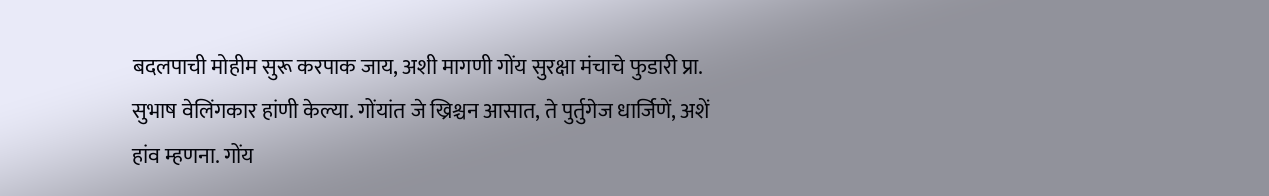बदलपाची मोहीम सुरू करपाक जाय, अशी मागणी गोंय सुरक्षा मंचाचे फुडारी प्रा. सुभाष वेलिंगकार हांणी केल्या. गोंयांत जे ख्रिश्चन आसात, ते पुर्तुगेज धार्जिणें, अशें हांव म्हणना. गोंय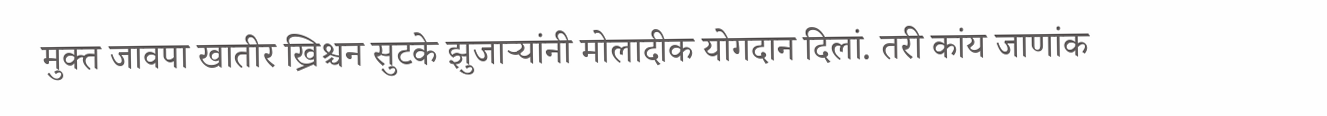मुक्त जावपा खातीर ख्रिश्चन सुटके झुजाऱ्यांनी मोलादीक योगदान दिलां. तरी कांय जाणांक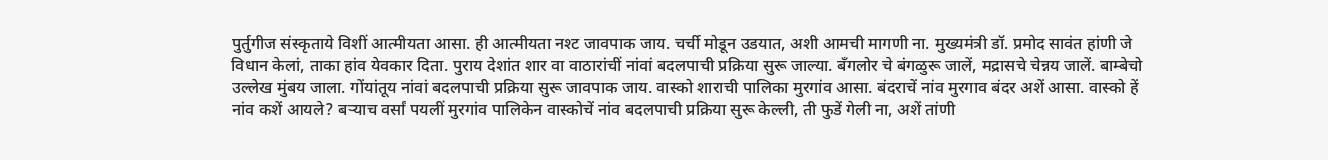पुर्तुगीज संस्कृताये विशीं आत्मीयता आसा. ही आत्मीयता नश्ट जावपाक जाय. चर्ची मोडून उडयात, अशी आमची मागणी ना. मुख्यमंत्री डॉ. प्रमोद सावंत हांणी जे विधान केलां, ताका हांव येवकार दिता. पुराय देशांत शार वा वाठारांचीं नांवां बदलपाची प्रक्रिया सुरू जाल्या. बँगलोर चे बंगळुरू जालें, मद्रासचे चेन्नय जालें. बाम्बेचो उल्लेख मुंबय जाला. गोंयांतूय नांवां बदलपाची प्रक्रिया सुरू जावपाक जाय. वास्को शाराची पालिका मुरगांव आसा. बंदराचें नांव मुरगाव बंदर अशें आसा. वास्को हें नांव कशें आयले? बऱ्याच वर्सां पयलीं मुरगांव पालिकेन वास्कोचें नांव बदलपाची प्रक्रिया सुरू केल्ली, ती फुडें गेली ना, अशें तांणी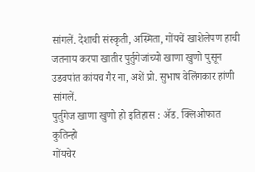सांगलें. देशाची संस्कृती, अस्मिता, गोंयचें खाशेलेपण हाची जतनाय करपा खातीर पुर्तुगेजांच्यो खाणा खुणो पुसून उडवपांत कांयच गैर ना, अशें प्रो. सुभाष वेलिंगकार हांणी सांगलें.
पुर्तुगेज खाणा खुणो हो इतिहास : ॲड. क्लिओफात कुतिन्हो
गोंयचेर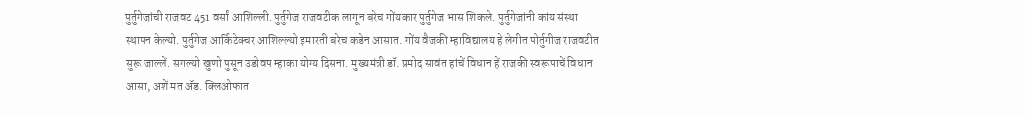पुर्तुगेजांची राजवट 451 वर्सां आशिल्ली. पुर्तुगेज राजवटीक लागून बरेच गोंयकार पुर्तुगेज भास शिकले. पुर्तुगेजांनी कांय संस्था स्थापन केल्यो. पुर्तुगेज आर्किटेक्चर आशिल्ल्यो इमारती बरेच कडेन आसात. गोंय वैजकी म्हाविद्यालय हे लेगीत पोर्तुगीज राजवटीत सुरू जाल्लें. सगल्यो खुणो पुसून उडोवप म्हाका योग्य दिसना. मुख्यमंत्री डॉ. प्रमोद सावंत हांचें विधान हें राजकी स्वरूपाचें विधान आसा, अशें मत ॲड. क्लिओफात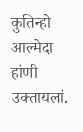कुतिन्हो आल्मेदा हांणी उक्तायलां.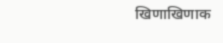खिणाखिणाक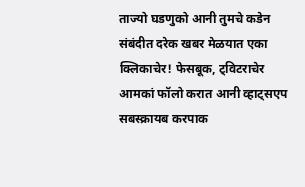ताज्यो घडणुको आनी तुमचे कडेन संबंदीत दरेक खबर मेळयात एका क्लिकाचेर! फेसबूक, ट्विटराचेर आमकां फॉलो करात आनी व्हाट्सएप सबस्क्रायब करपाक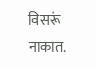विसरूं नाकात.